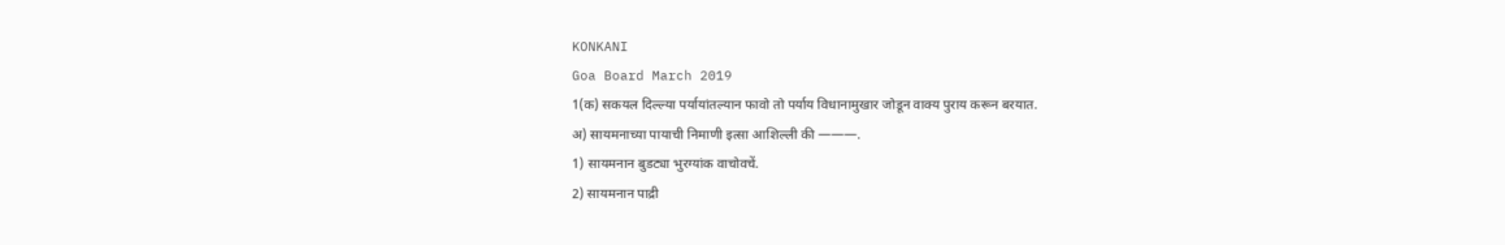KONKANI
Goa Board March 2019
1(क) सकयल दिल्ल्या पर्यायांतल्यान फावो तो पर्याय विधानामुखार जोडून वाक्य पुराय करून बरयात.
अ) सायमनाच्या पायाची निमाणी इत्सा आशिल्ली की ———.
1) सायमनान बुडट्या भुरग्यांक वाचोवचें.
2) सायमनान पाद्री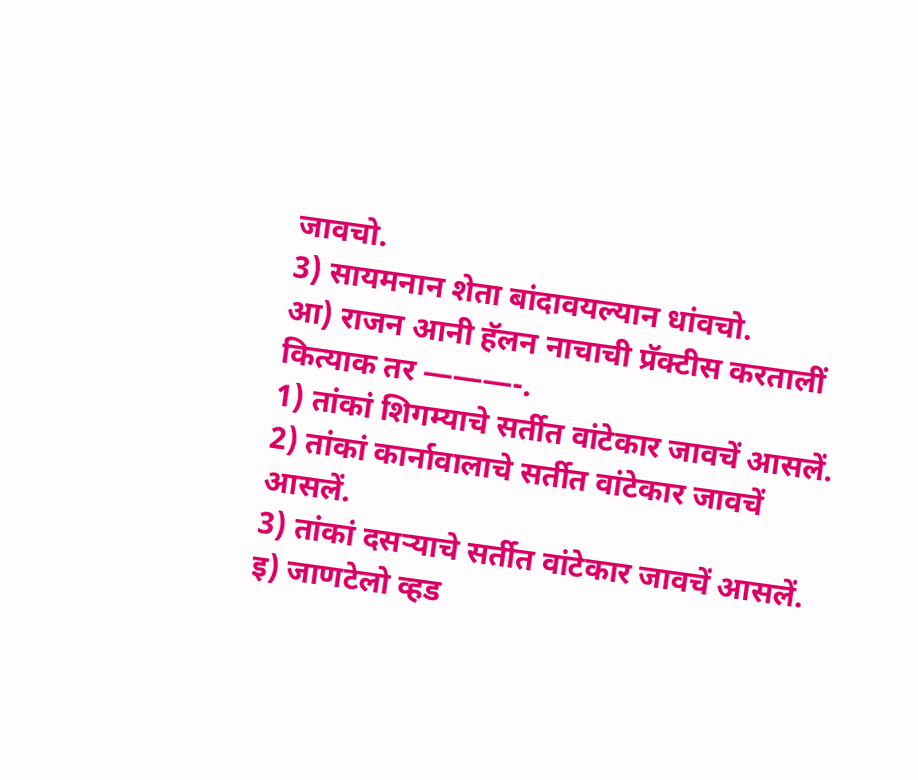जावचो.
3) सायमनान शेता बांदावयल्यान धांवचो.
आ) राजन आनी हॅलन नाचाची प्रॅक्टीस करतालीं कित्याक तर ———-.
1) तांकां शिगम्याचे सर्तीत वांटेकार जावचें आसलें.
2) तांकां कार्नावालाचे सर्तीत वांटेकार जावचें आसलें.
3) तांकां दसऱ्याचे सर्तीत वांटेकार जावचें आसलें.
इ) जाणटेलो व्हड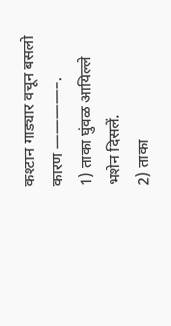कश्टान गाड्यार वचून बसलो कारण ————–.
1) ताका घुंवळ आयिल्ले भशेन दिसलें.
2) ताका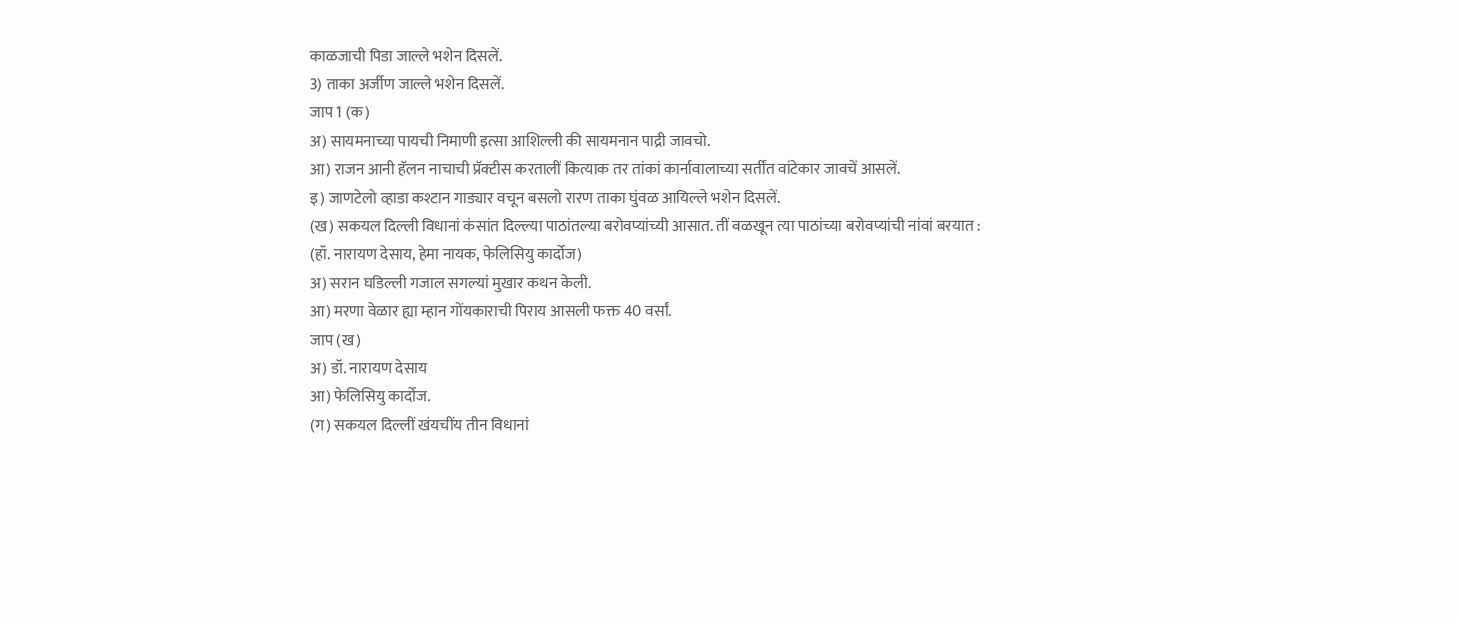काळजाची पिडा जाल्ले भशेन दिसलें.
3) ताका अर्जीण जाल्ले भशेन दिसलें.
जाप 1 (क)
अ) सायमनाच्या पायची निमाणी इत्सा आशिल्ली की सायमनान पाद्री जावचो.
आ) राजन आनी हॅलन नाचाची प्रॅक्टीस करतालीं कित्याक तर तांकां कार्नावालाच्या सर्तींत वांटेकार जावचें आसलें.
इ) जाणटेलो व्हाडा कश्टान गाड्यार वचून बसलो रारण ताका घुंवळ आयिल्ले भशेन दिसलें.
(ख) सकयल दिल्ली विधानां कंसांत दिल्ल्या पाठांतल्या बरोवप्यांच्यी आसात. तीं वळखून त्या पाठांच्या बरोवप्यांची नांवां बरयात :
(हॉ. नारायण देसाय, हेमा नायक, फेलिसियु कार्दोज)
अ) सरान घडिल्ली गजाल सगल्यां मुखार कथन केली.
आ) मरणा वेळार ह्या म्हान गोंयकाराची पिराय आसली फक्त 40 वर्सां.
जाप (ख)
अ) डॉ. नारायण देसाय
आ) फेलिसियु कार्दोज.
(ग) सकयल दिल्लीं खंयचींय तीन विधानां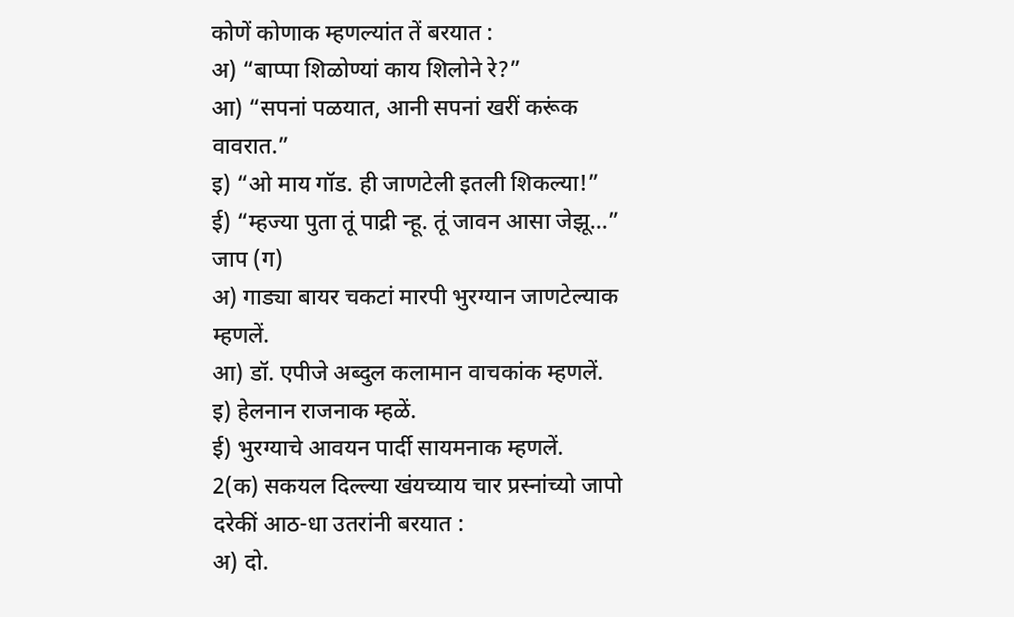कोणें कोणाक म्हणल्यांत तें बरयात :
अ) “बाप्पा शिळोण्यां काय शिलोने रे?”
आ) “सपनां पळयात, आनी सपनां खरीं करूंक वावरात.”
इ) “ओ माय गॉड. ही जाणटेली इतली शिकल्या!”
ई) “म्हज्या पुता तूं पाद्री न्हू. तूं जावन आसा जेझू…”
जाप (ग)
अ) गाड्या बायर चकटां मारपी भुरग्यान जाणटेल्याक म्हणलें.
आ) डॉ. एपीजे अब्दुल कलामान वाचकांक म्हणलें.
इ) हेलनान राजनाक म्हळें.
ई) भुरग्याचे आवयन पार्दी सायमनाक म्हणलें.
2(क) सकयल दिल्ल्या खंयच्याय चार प्रस्नांच्यो जापो दरेकीं आठ-धा उतरांनी बरयात :
अ) दो.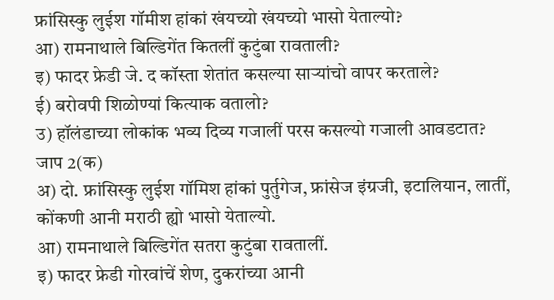फ्रांसिस्कु लुईश गॉमीश हांकां खंयच्यो खंयच्यो भासो येताल्यो?
आ) रामनाथाले बिल्डिगेंत कितलीं कुटुंबा रावताली?
इ) फादर फ्रेडी जे. द कॉस्ता शेतांत कसल्या साऱ्यांचो वापर करताले?
ई) बरोवपी शिळोण्यां कित्याक वतालो?
उ) हॉलंडाच्या लोकांक भव्य दिव्य गजालीं परस कसल्यो गजाली आवडटात?
जाप 2(क)
अ) दो. फ्रांसिस्कु लुईश गॉमिश हांकां पुर्तुगेज, फ्रांसेज इंग्रजी, इटालियान, लातीं, कोंकणी आनी मराठी ह्यो भासो येताल्यो.
आ) रामनाथाले बिल्डिगेंत सतरा कुटुंबा रावतालीं.
इ) फादर फ्रेडी गोरवांचें शेण, दुकरांच्या आनी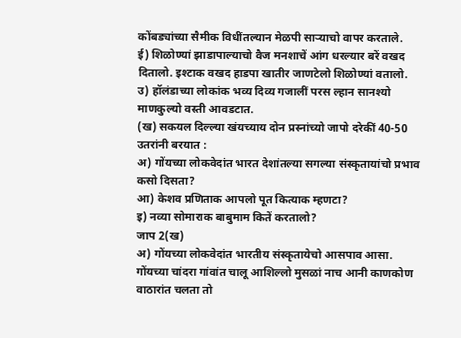कोंबड्यांच्या सैमीक विधींतल्यान मेळपी साऱ्याचो वापर करताले.
ई) शिळोण्यां झाडापाल्याचो वैज मनशाचें आंग धरल्यार बरें वखद दितालो. इश्टाक वखद हाडपा खातीर जाणटेलो शिळोण्यां वतालो.
उ) हॉलंडाच्या लोकांक भव्य दिव्य गजालीं परस ल्हान सानश्यो माणकुल्यो वस्ती आवडटात.
(ख) सकयल दिल्ल्या खंयच्याय दोन प्रस्नांच्यो जापो दरेकीं 40-50 उतरांनी बरयात :
अ) गोंयच्या लोकवेदांत भारत देशांतल्या सगल्या संस्कृतायांचो प्रभाव कसो दिसता?
आ) केशव प्रणिताक आपलो पूत कित्याक म्हणटा?
इ) नव्या सोमाराक बाबुमाम कितें करतालो?
जाप 2(ख)
अ) गोंयच्या लोकवेदांत भारतीय संस्कृतायेचो आसपाव आसा. गोंयच्या चांदरा गांवांत चालू आशिल्लो मुसळां नाच आनी काणकोण वाठारांत चलता तो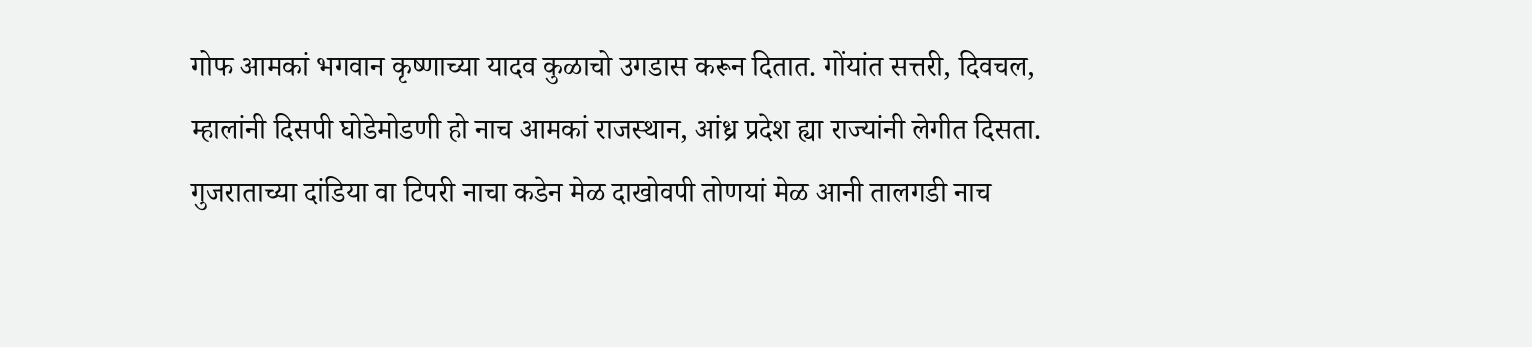गोफ आमकां भगवान कृष्णाच्या यादव कुळाचो उगडास करून दितात. गोंयांत सत्तरी, दिवचल, म्हालांनी दिसपी घोडेमोडणी हो नाच आमकां राजस्थान, आंध्र प्रदेश ह्या राज्यांनी लेगीत दिसता. गुजराताच्या दांडिया वा टिपरी नाचा कडेन मेळ दाखोवपी तोणयां मेळ आनी तालगडी नाच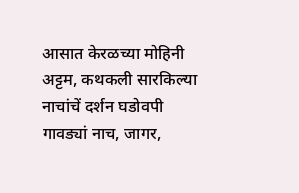आसात केरळच्या मोहिनी अट्टम, कथकली सारकिल्या नाचांचें दर्शन घडोवपी गावड्यां नाच, जागर,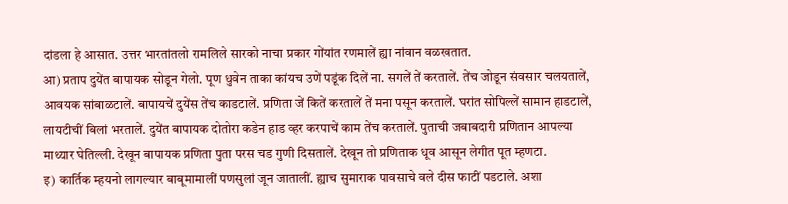दांडला हे आसात. उत्तर भारतांतलो रामलिले सारको नाचा प्रकार गोंयांत रणमालें ह्या नांवान वळखतात.
आ) प्रताप दुयेंत बापायक सोडून गेलो. पूण धुवेन ताका कांयच उणें पडूंक दिलें ना. सगलें तें करतालें. तेंच जोडून संवसार चलयतालें, आवयक सांबाळटालें. बापायचें दुयेंस तेंच काडटालें. प्रणिता जें कितें करतालें तें मना पसून करतालें. घरांत सोपिल्लें सामान हाडटालें, लायटीचीं बिलां भरतालें. दुयेंत बापायक दोतोरा कडेन हाड व्हर करपाचें काम तेंच करतालें. पुताची जबाबदारी प्रणितान आपल्या माथ्यार घेतिल्ली. देखून बापायक प्रणिता पुता परस चड गुणी दिसतालें. देखून तो प्रणिताक धूव आसून लेगीत पूत म्हणटा.
इ) कार्तिक म्हयनो लागल्यार बाबूमामालीं पणसुलां जून जातालीं. ह्याच सुमाराक पावसाचे वले दीस फाटीं पडटाले. अशा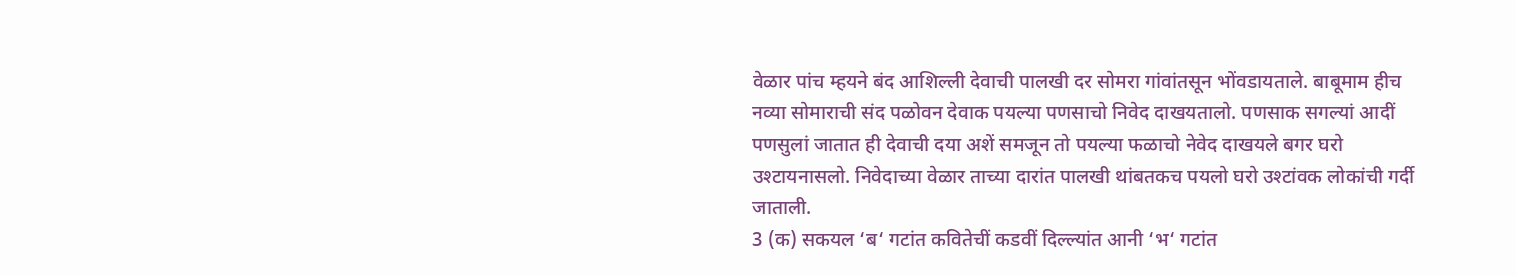वेळार पांच म्हयने बंद आशिल्ली देवाची पालखी दर सोमरा गांवांतसून भोंवडायताले. बाबूमाम हीच नव्या सोमाराची संद पळोवन देवाक पयल्या पणसाचो निवेद दाखयतालो. पणसाक सगल्यां आदीं पणसुलां जातात ही देवाची दया अशें समजून तो पयल्या फळाचो नेवेद दाखयले बगर घरो उश्टायनासलो. निवेदाच्या वेळार ताच्या दारांत पालखी थांबतकच पयलो घरो उश्टांवक लोकांची गर्दी जाताली.
3 (क) सकयल ‘ब‘ गटांत कवितेचीं कडवीं दिल्ल्यांत आनी ‘भ‘ गटांत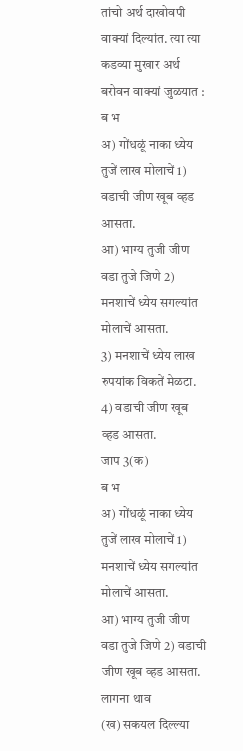तांचो अर्थ दाखोवपी वाक्यां दिल्यांत. त्या त्या कडव्या मुखार अर्थ बरोवन वाक्यां जुळयात :
ब भ
अ) गोंधळूं नाका ध्येय तुजें लाख मोलाचें 1) वडाची जीण खूब व्हड आसता.
आ) भाग्य तुजी जीण वडा तुजे जिणे 2) मनशाचें ध्येय सगल्यांत मोलाचें आसता.
3) मनशाचें ध्येय लाख रुपयांक विकतें मेळटा.
4) वडाची जीण खूब व्हड आसता.
जाप 3(क)
ब भ
अ) गोंधळूं नाका ध्येय तुजें लाख मोलाचें 1) मनशाचें ध्येय सगल्यांत मोलाचें आसता.
आ) भाग्य तुजी जीण वडा तुजे जिणे 2) वडाची जीण खूब व्हड आसता.
लागना थाव
(ख) सकयल दिल्ल्या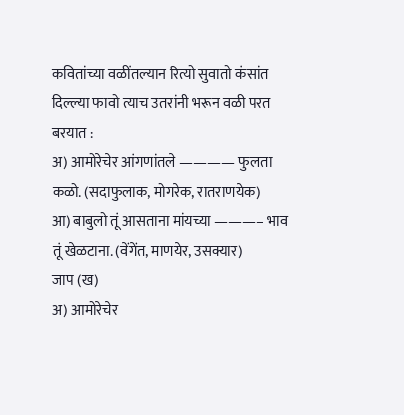कवितांच्या वळींतल्यान रित्यो सुवातो कंसांत दिल्ल्या फावो त्याच उतरांनी भरून वळी परत बरयात :
अ) आमोरेचेर आंगणांतले ———— फुलता कळो. (सदाफुलाक, मोगरेक, रातराणयेक)
आ) बाबुलो तूं आसताना मांयच्या ———– भाव तूं खेळटाना. (वेंगेंत, माणयेर, उसक्यार)
जाप (ख)
अ) आमोरेचेर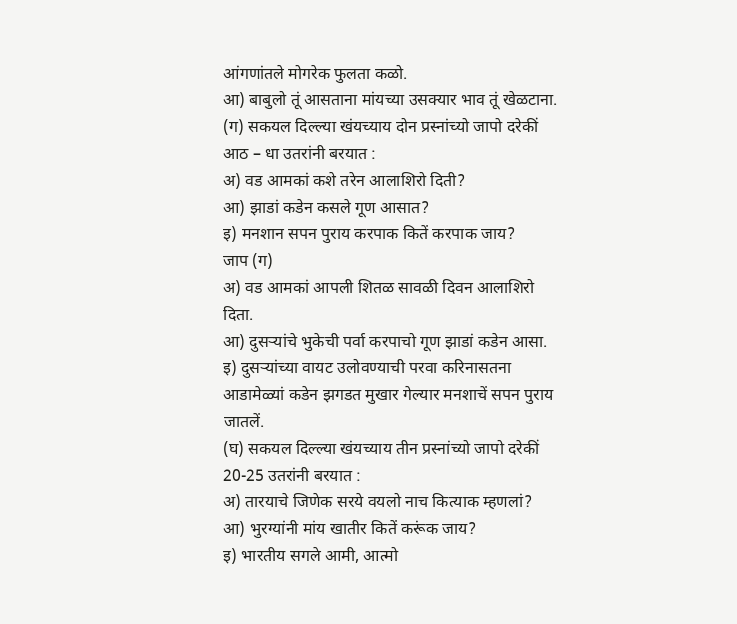आंगणांतले मोगरेक फुलता कळो.
आ) बाबुलो तूं आसताना मांयच्या उसक्यार भाव तूं खेळटाना.
(ग) सकयल दिल्ल्या खंयच्याय दोन प्रस्नांच्यो जापो दरेकीं आठ – धा उतरांनी बरयात :
अ) वड आमकां कशे तरेन आलाशिरो दिती?
आ) झाडां कडेन कसले गूण आसात?
इ) मनशान सपन पुराय करपाक कितें करपाक जाय?
जाप (ग)
अ) वड आमकां आपली शितळ सावळी दिवन आलाशिरो दिता.
आ) दुसऱ्यांचे भुकेची पर्वा करपाचो गूण झाडां कडेन आसा.
इ) दुसऱ्यांच्या वायट उलोवण्याची परवा करिनासतना आडामेळ्यां कडेन झगडत मुखार गेल्यार मनशाचें सपन पुराय जातलें.
(घ) सकयल दिल्ल्या खंयच्याय तीन प्रस्नांच्यो जापो दरेकीं 20-25 उतरांनी बरयात :
अ) तारयाचे जिणेक सरये वयलो नाच कित्याक म्हणलां?
आ) भुरग्यांनी मांय खातीर कितें करूंक जाय?
इ) भारतीय सगले आमी, आत्मो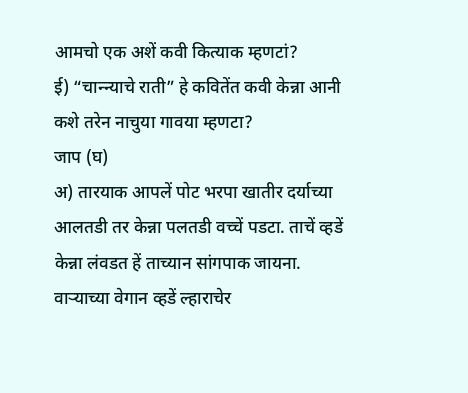आमचो एक अशें कवी कित्याक म्हणटां?
ई) “चान्न्याचे राती” हे कवितेंत कवी केन्ना आनी कशे तरेन नाचुया गावया म्हणटा?
जाप (घ)
अ) तारयाक आपलें पोट भरपा खातीर दर्याच्या आलतडी तर केन्ना पलतडी वच्चें पडटा. ताचें व्हडें केन्ना लंवडत हें ताच्यान सांगपाक जायना. वाऱ्याच्या वेगान व्हडें ल्हाराचेर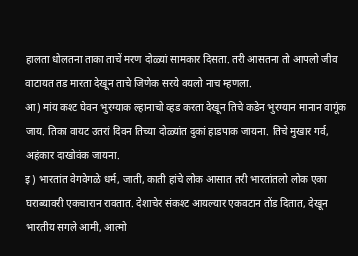हालता धोलतना ताका ताचें मरण दोळ्यां सामकार दिसता. तरी आसतना तो आपलो जीव वाटायत तड मारता देखून ताचे जिणेक सरये वयलो नाच म्हणला.
आ) मांय कश्ट घेवन भुरग्याक ल्हानाचो व्हड करता देखून तिचे कडेन भुरग्यान मानान वागूंक जाय. तिका वायट उतरां दिवन तिच्या दोळ्यांत दुकां हाडपाक जायना. तिचे मुखार गर्व, अहंकार दाखोवंक जायना.
इ) भारतांत वेगवेगळे धर्म, जाती, काती हांचे लोक आसात तरी भारतांतलो लोक एका घराब्यावरी एकचारान रावतात. देशाचेर संकश्ट आयल्यार एकवटान तोंड दितात, देखून भारतीय सगले आमी, आत्मो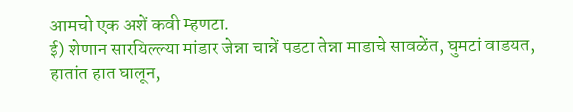आमचो एक अशें कवी म्हणटा.
ई) शेणान सारयिल्ल्या मांडार जेन्ना चान्नें पडटा तेन्ना माडाचे सावळेंत, घुमटां वाडयत, हातांत हात घालून,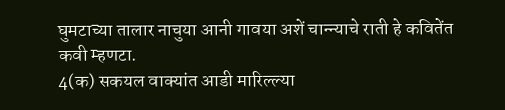घुमटाच्या तालार नाचुया आनी गावया अशें चान्न्याचे राती हे कवितेंत कवी म्हणटा.
4(क) सकयल वाक्यांत आडी मारिल्ल्या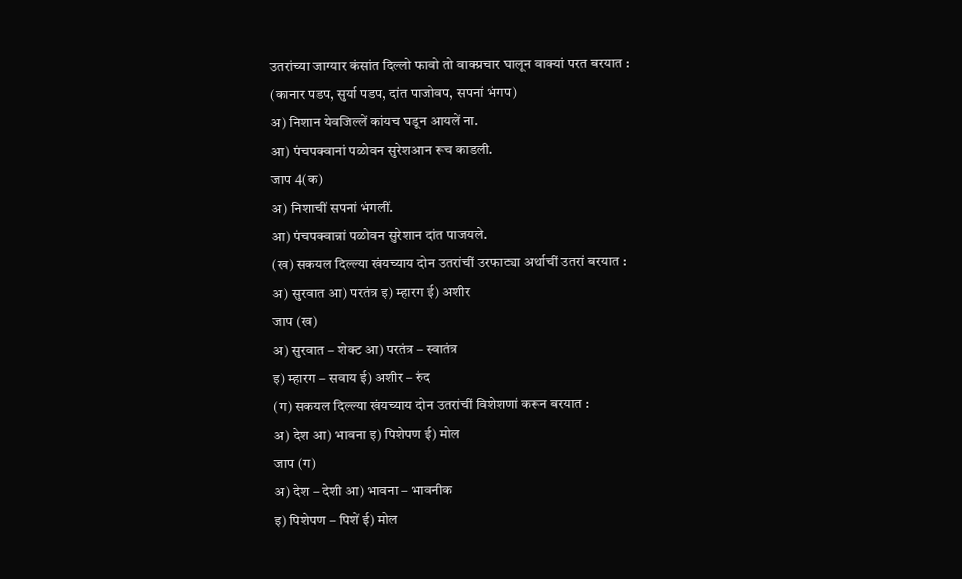उतरांच्या जाग्यार कंसांत दिल्लो फावो तो वाक्प्रचार घालून वाक्यां परत बरयात :
(कानार पडप, सुर्या पडप, दांत पाजोवप, सपनां भंगप)
अ) निशान येवजिल्लें कांयच घडून आयलें ना.
आ) पंचपक्वानां पळोवन सुरेशआन रूच काडली.
जाप 4(क)
अ) निशाचीं सपनां भंगलीं.
आ) पंचपक्वान्नां पळोवन सुरेशान दांत पाजयले.
(ख) सकयल दिल्ल्या खंयच्याय दोन उतरांचीं उरफाट्या अर्थाचीं उतरां बरयात :
अ) सुरवात आ) परतंत्र इ) म्हारग ई) अशीर
जाप (ख)
अ) सुरवात – शेक्ट आ) परतंत्र – स्वातंत्र
इ) म्हारग – सवाय ई) अशीर – रुंद
(ग) सकयल दिल्ल्या खंयच्याय दोन उतरांचीं विशेशणां करून बरयात :
अ) देश आ) भावना इ) पिशेपण ई) मोल
जाप (ग)
अ) देश – देशी आ) भावना – भावनीक
इ) पिशेपण – पिशें ई) मोल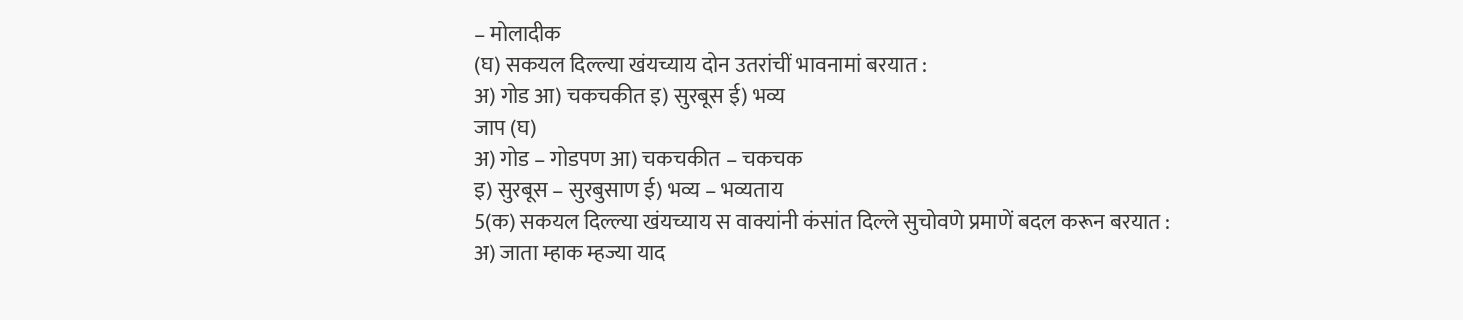– मोलादीक
(घ) सकयल दिल्ल्या खंयच्याय दोन उतरांचीं भावनामां बरयात :
अ) गोड आ) चकचकीत इ) सुरबूस ई) भव्य
जाप (घ)
अ) गोड – गोडपण आ) चकचकीत – चकचक
इ) सुरबूस – सुरबुसाण ई) भव्य – भव्यताय
5(क) सकयल दिल्ल्या खंयच्याय स वाक्यांनी कंसांत दिल्ले सुचोवणे प्रमाणें बदल करून बरयात :
अ) जाता म्हाक म्हज्या याद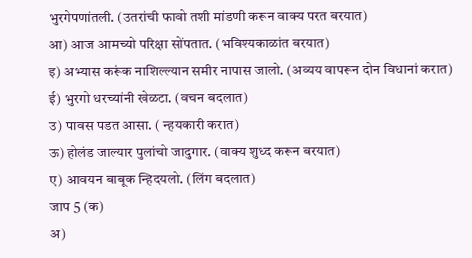भुरगेपणांतली. (उतरांची फावो तशी मांडणी करून वाक्य परत बरयात)
आ) आज आमच्यो परिक्षा सोंपतात. (भविश्यकाळांत बरयात)
इ) अभ्यास करूंक नाशिल्ल्यान समीर नापास जालो. (अव्यय वापरून दोन विधानां करात)
ई) भुरगो धरच्यांनी खेळटा. (वचन बदलात)
उ) पावस पडत आसा. ( न्हयकारी करात)
ऊ) होलंड जाल्यार पुलांचो जादुगार. (वाक्य शुध्द करून बरयात)
ए) आवयन बाबूक न्हिदयलो. (लिंग बदलात)
जाप 5 (क)
अ)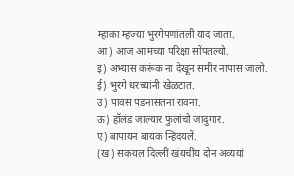म्हाका म्हज्या भुरगेपणांतली याद जाता.
आ) आज आमच्या परिक्षा सोंपतल्यो.
इ) अभ्यास करूंक ना देखून समीर नापास जालो.
ई) भुरगे धरच्यांनी खेळटात.
उ) पावस पडनासतना रावना.
ऊ) हॉलंड जाल्यार फुलांचो जादुगार.
ए) बापायन बायक न्हिदयलें.
(ख) सकयल दिल्लीं खंयचींय दोन अव्ययां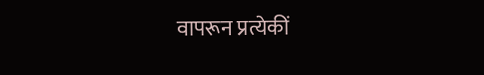वापरून प्रत्येकीं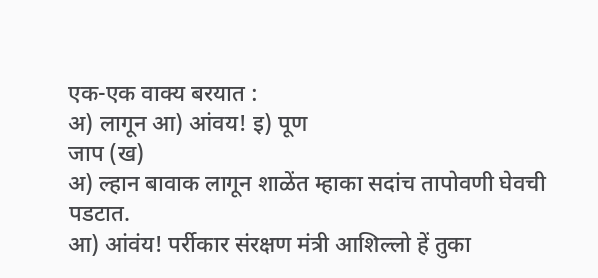एक-एक वाक्य बरयात :
अ) लागून आ) आंवय! इ) पूण
जाप (ख)
अ) ल्हान बावाक लागून शाळेंत म्हाका सदांच तापोवणी घेवची पडटात.
आ) आंवंय! पर्रीकार संरक्षण मंत्री आशिल्लो हें तुका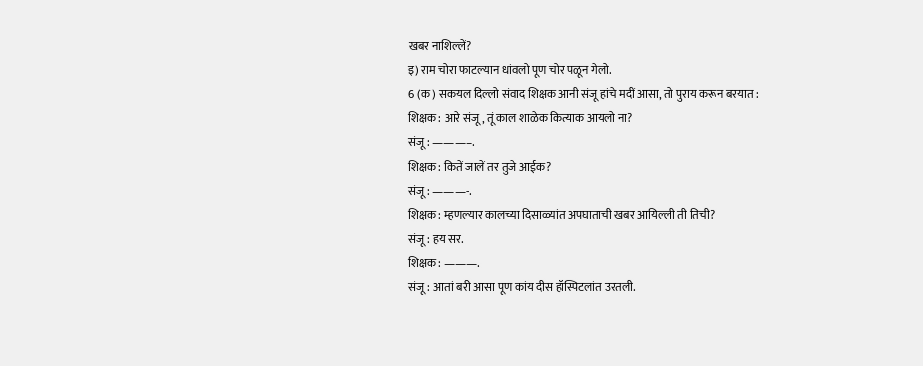खबर नाशिल्लें?
इ) राम चोरा फाटल्यान धांवलो पूण चोर पळून गेलो.
6 (क) सकयल दिल्लो संवाद शिक्षक आनी संजू हांचे मदीं आसा, तो पुराय करून बरयात :
शिक्षक : आरे संजू, तूं काल शाळेक कित्याक आयलो ना?
संजू : ———–.
शिक्षक : कितें जालें तर तुजे आईक?
संजू : ———-.
शिक्षक : म्हणल्यार कालच्या दिसाळ्यांत अपघाताची खबर आयिल्ली ती तिची?
संजू : हय सर.
शिक्षक : ———.
संजू : आतां बरी आसा पूण कांय दीस हॉस्पिटलांत उरतली.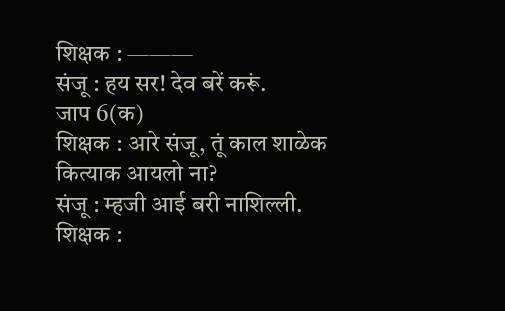शिक्षक : ———
संजू : हय सर! देव बरें करूं.
जाप 6(क)
शिक्षक : आरे संजू, तूं काल शाळेक कित्याक आयलो ना?
संजू : म्हजी आई बरी नाशिल्ली.
शिक्षक :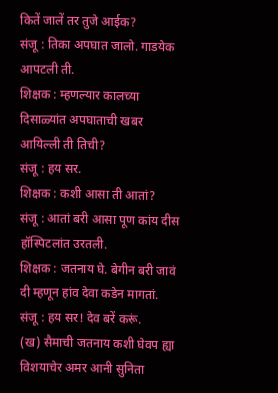कितें जालें तर तुजे आईक?
संजू : तिका अपघात जालो. गाडयेक आपटली ती.
शिक्षक : म्हणल्यार कालच्या दिसाळ्यांत अपघाताची खबर आयिल्ली ती तिची?
संजू : हय सर.
शिक्षक : कशी आसा ती आतां?
संजू : आतां बरी आसा पूण कांय दीस हॉस्पिटलांत उरतली.
शिक्षक : जतनाय घे. बेगीन बरी जावं दी म्हणून हांव देवा कडेन मागतां.
संजू : हय सर! देव बरें करूं.
(ख) सैमाची जतनाय कशी घेवप ह्या विशयाचेर अमर आनी सुनिता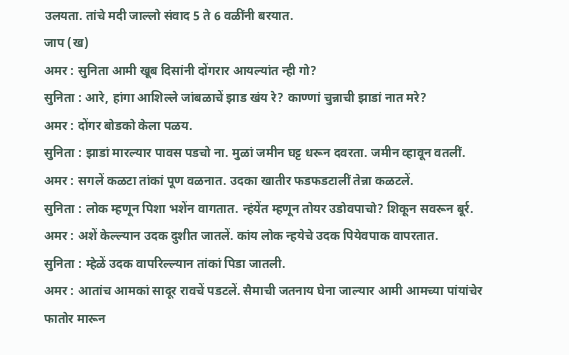उलयता. तांचे मदी जाल्लो संवाद 5 ते 6 वळींनी बरयात.
जाप (ख)
अमर : सुनिता आमी खूब दिसांनी दोंगरार आयल्यांत न्ही गो?
सुनिता : आरे, हांगा आशिल्ले जांबळाचें झाड खंय रे? काण्णां चुन्नाची झाडां नात मरे?
अमर : दोंगर बोडको केला पळय.
सुनिता : झाडां मारल्यार पावस पडचो ना. मुळां जमीन घट्ट धरून दवरता. जमीन व्हावून वतलीं.
अमर : सगलें कळटा तांकां पूण वळनात. उदका खातीर फडफडटालीं तेन्ना कळटलें.
सुनिता : लोक म्हणून पिशा भशेंन वागतात. न्हंयेंत म्हणून तोयर उडोवपाचो? शिकून सवरून बूर्र.
अमर : अशें केल्ल्यान उदक दुशीत जातलें. कांय लोक न्हयेचे उदक पियेवपाक वापरतात.
सुनिता : म्हेळें उदक वापरिल्ल्यान तांकां पिडा जातली.
अमर : आतांच आमकां सादूर रावचें पडटलें. सैमाची जतनाय घेना जाल्यार आमी आमच्या पांयांचेर फातोर मारून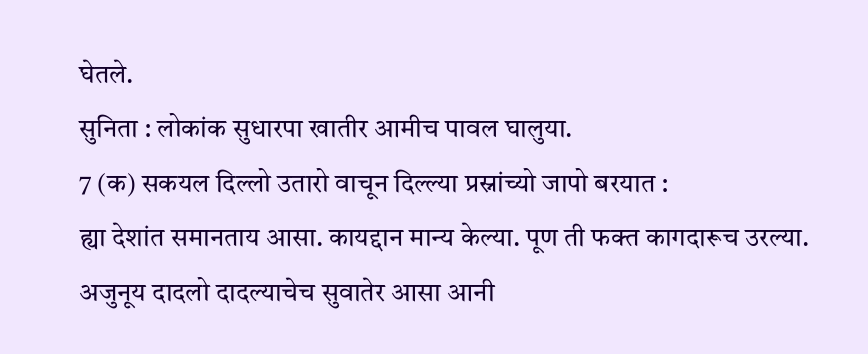घेतले.
सुनिता : लोकांक सुधारपा खातीर आमीच पावल घालुया.
7 (क) सकयल दिल्लो उतारो वाचून दिल्ल्या प्रस्नांच्यो जापो बरयात :
ह्या देशांत समानताय आसा. कायद्दान मान्य केल्या. पूण ती फक्त कागदारूच उरल्या. अजुनूय दादलो दादल्याचेच सुवातेर आसा आनी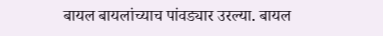बायल बायलांच्याच पांवड्यार उरल्या. बायल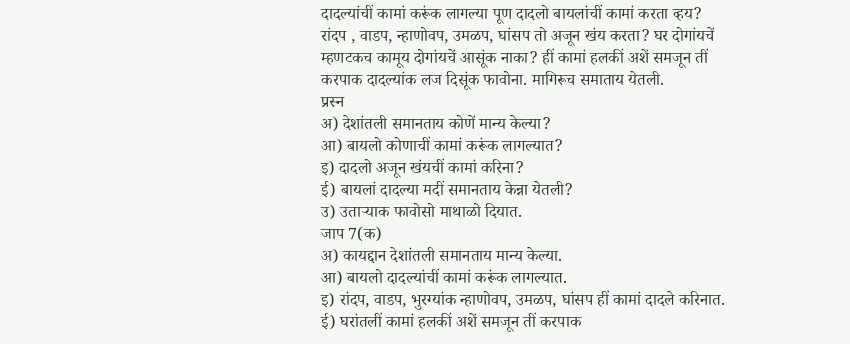दादल्यांचीं कामां करूंक लागल्या पूण दादलो बायलांचीं कामां करता व्हय? रांदप , वाडप, न्हाणोवप, उमळप, घांसप तो अजून खंय करता? घर दोगांयचें म्हणटकच कामूय दोगांयचें आसूंक नाका? हीं कामां हलकीं अशें समजून तीं करपाक दादल्यांक लज दिसूंक फावोना. मागिरूच समाताय येतली.
प्रस्न
अ) देशांतली समानताय कोणें मान्य केल्या?
आ) बायलो कोणाचीं कामां करूंक लागल्यात?
इ) दादलो अजून खंयचीं कामां करिना?
ई) बायलां दादल्या मदीं समानताय केन्ना येतली?
उ) उताऱ्याक फावोसो माथाळो दियात.
जाप 7(क)
अ) कायद्दान देशांतली समानताय मान्य केल्या.
आ) बायलो दादल्यांचीं कामां करूंक लागल्यात.
इ) रांदप, वाडप, भुरग्यांक न्हाणोवप, उमळप, घांसप हीं कामां दादले करिनात.
ई) घरांतलीं कामां हलकीं अशें समजून तीं करपाक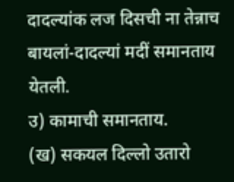दादल्यांक लज दिसची ना तेन्नाच बायलां-दादल्यां मदीं समानताय येतली.
उ) कामाची समानताय.
(ख) सकयल दिल्लो उतारो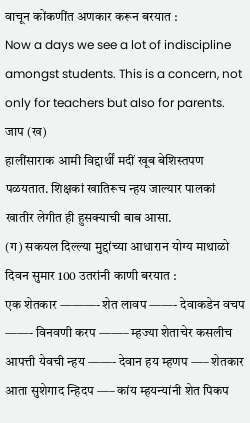वाचून कोंकणींत अणकार करून बरयात :
Now a days we see a lot of indiscipline amongst students. This is a concern, not only for teachers but also for parents.
जाप (ख)
हालींसाराक आमी विद्दार्थीं मदीं खूब बेशिस्तपण पळयतात. शिक्षकां खातिरूच न्हय जाल्यार पालकां खातीर लेगीत ही हुसक्याची बाब आसा.
(ग) सकयल दिल्ल्या मुद्दांच्या आधारान योग्य माथाळो दिवन सुमार 100 उतरांनी काणी बरयात :
एक शेतकार ———- शेत लावप ——- देवाकडेन वचप ——- विनवणी करप ——– म्हज्या शेताचेर कसलीच आपत्ती येवची न्हय ——- देवान हय म्हणप —– शेतकार आता सुशेगाद न्हिदप —– कांय म्हयन्यांनी शेत पिकप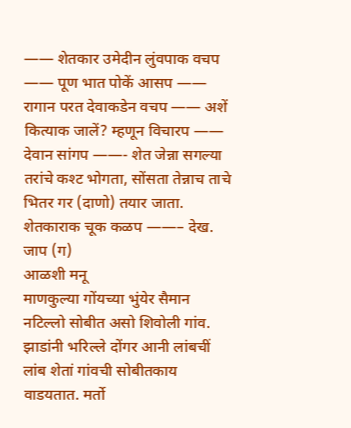—— शेतकार उमेदीन लुंवपाक वचप —— पूण भात पोकें आसप —— रागान परत देवाकडेन वचप —— अशें कित्याक जालें? म्हणून विचारप —— देवान सांगप ——- शेत जेन्ना सगल्या तरांचे कश्ट भोगता, सोंसता तेन्नाच ताचे भितर गर (दाणो) तयार जाता. शेतकाराक चूक कळप ——– देख.
जाप (ग)
आळशी मनू
माणकुल्या गोंयच्या भुंयेर सैमान नटिल्लो सोबीत असो शिवोली गांव. झाडांनी भरिल्ले दोंगर आनी लांबचीं लांब शेतां गांवची सोबीतकाय वाडयतात. मर्तो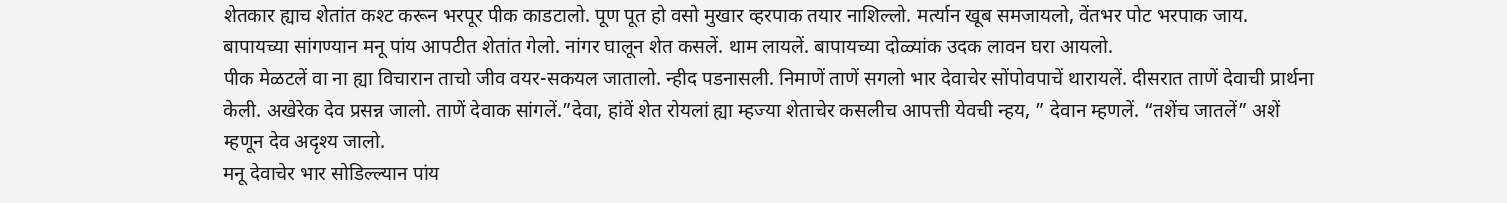शेतकार ह्याच शेतांत कश्ट करून भरपूर पीक काडटालो. पूण पूत हो वसो मुखार व्हरपाक तयार नाशिल्लो. मर्त्यान खूब समजायलो, वेंतभर पोट भरपाक जाय. बापायच्या सांगण्यान मनू पांय आपटीत शेतांत गेलो. नांगर घालून शेत कसलें. थाम लायलें. बापायच्या दोळ्यांक उदक लावन घरा आयलो.
पीक मेळटलें वा ना ह्या विचारान ताचो जीव वयर-सकयल जातालो. न्हीद पडनासली. निमाणें ताणें सगलो भार देवाचेर सोंपोवपाचें थारायलें. दीसरात ताणें देवाची प्रार्थना केली. अखेरेक देव प्रसन्न जालो. ताणें देवाक सांगलें.”देवा, हांवें शेत रोयलां ह्या म्हज्या शेताचेर कसलीच आपत्ती येवची न्हय, ” देवान म्हणलें. “तशेंच जातलें” अशें म्हणून देव अदृश्य जालो.
मनू देवाचेर भार सोडिल्ल्यान पांय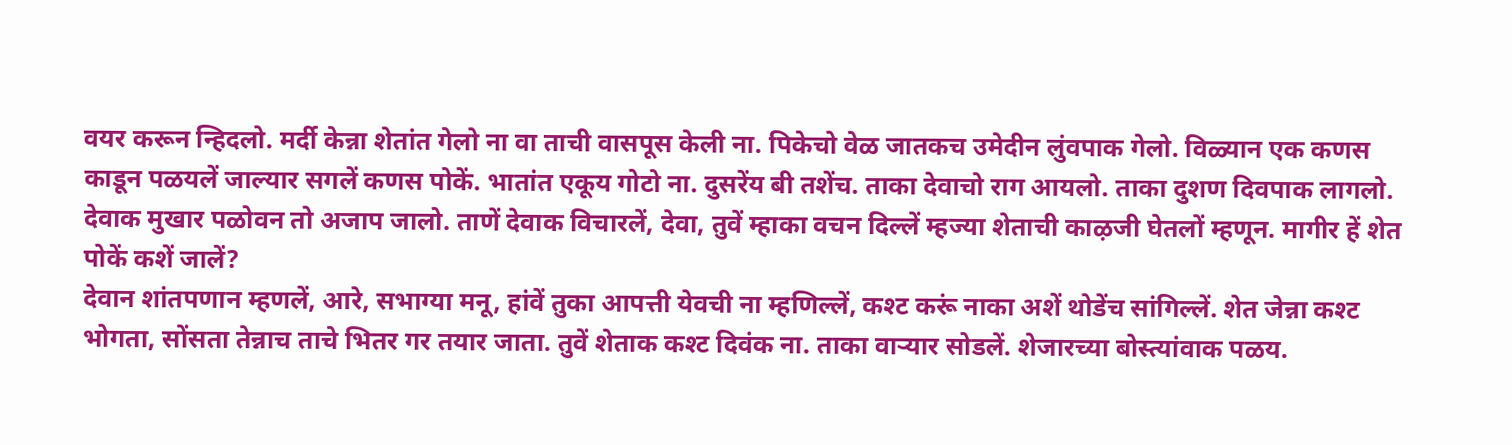वयर करून न्हिदलो. मर्दी केन्ना शेतांत गेलो ना वा ताची वासपूस केली ना. पिकेचो वेळ जातकच उमेदीन लुंवपाक गेलो. विळ्यान एक कणस काडून पळयलें जाल्यार सगलें कणस पोकें. भातांत एकूय गोटो ना. दुसरेंय बी तशेंच. ताका देवाचो राग आयलो. ताका दुशण दिवपाक लागलो. देवाक मुखार पळोवन तो अजाप जालो. ताणें देवाक विचारलें, देवा, तुवें म्हाका वचन दिल्लें म्हज्या शेताची काऴजी घेतलों म्हणून. मागीर हें शेत पोकें कशें जालें?
देवान शांतपणान म्हणलें, आरे, सभाग्या मनू, हांवें तुका आपत्ती येवची ना म्हणिल्लें, कश्ट करूं नाका अशें थोडेंच सांगिल्लें. शेत जेन्ना कश्ट भोगता, सोंसता तेन्नाच ताचे भितर गर तयार जाता. तुवें शेताक कश्ट दिवंक ना. ताका वाऱ्यार सोडलें. शेजारच्या बोस्त्यांवाक पळय.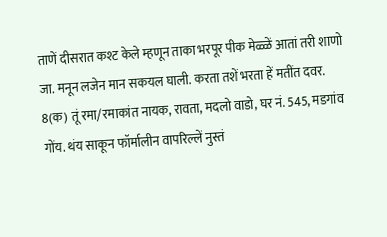ताणें दीसरात कश्ट केले म्हणून ताका भरपूर पीक मेळ्ळें आतां तरी शाणो जा. मनून लजेन मान सकयल घाली. करता तशें भरता हें मतींत दवर.
8(क) तूं रमा/रमाकांत नायक, रावता, मदलो वाडो, घर नं. 545, मडगांव गोंय. थंय साकून फॉर्मालीन वापरिल्लें नुस्तं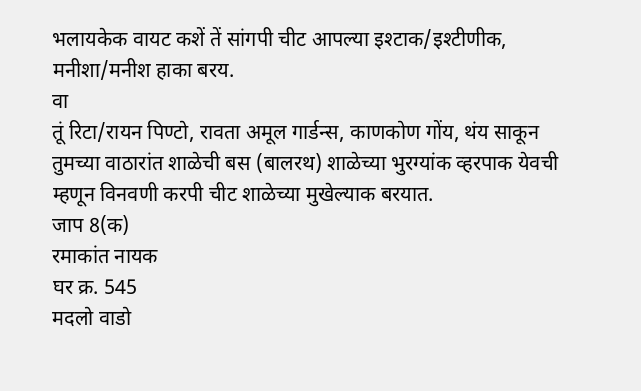भलायकेक वायट कशें तें सांगपी चीट आपल्या इश्टाक/इश्टीणीक, मनीशा/मनीश हाका बरय.
वा
तूं रिटा/रायन पिण्टो, रावता अमूल गार्डन्स, काणकोण गोंय, थंय साकून तुमच्या वाठारांत शाळेची बस (बालरथ) शाळेच्या भुरग्यांक व्हरपाक येवची म्हणून विनवणी करपी चीट शाळेच्या मुखेल्याक बरयात.
जाप 8(क)
रमाकांत नायक
घर क्र. 545
मदलो वाडो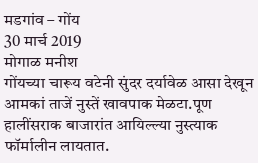मडगांव – गोंय
30 मार्च 2019
मोगाळ मनीश
गोंयच्या चारूय वटेनी सुंदर दर्यावेळ आसा देखून आमकां ताजें नुस्तें खावपाक मेळटा.पूण हालींसराक बाजारांत आयिल्ल्या नुस्त्याक फॉर्मालीन लायतात.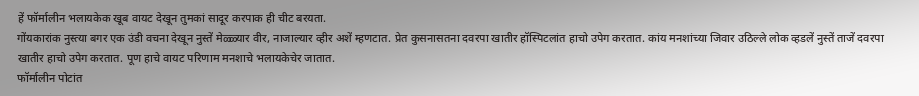हें फॉर्मालीन भलायकेक खूब वायट देखून तुमकां सादूर करपाक ही चीट बरयता.
गोंयकारांक नुस्त्या बगर एक उंडी वचना देखून नुस्तें मेळ्ळ्यार वीर, नाजाल्यार व्हीर अशें म्हणटात. प्रेत कुसनासतना दवरपा खातीर हॉस्पिटलांत हाचो उपेग करतात. कांय मनशांच्या जिवार उठिल्ले लोक व्हडलें नुस्तें ताजें दवरपा खातीर हाचो उपेग करतात. पूण हाचे वायट परिणाम मनशाचे भलायकेचेर जातात.
फॉर्मालीन पोटांत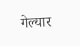गेल्यार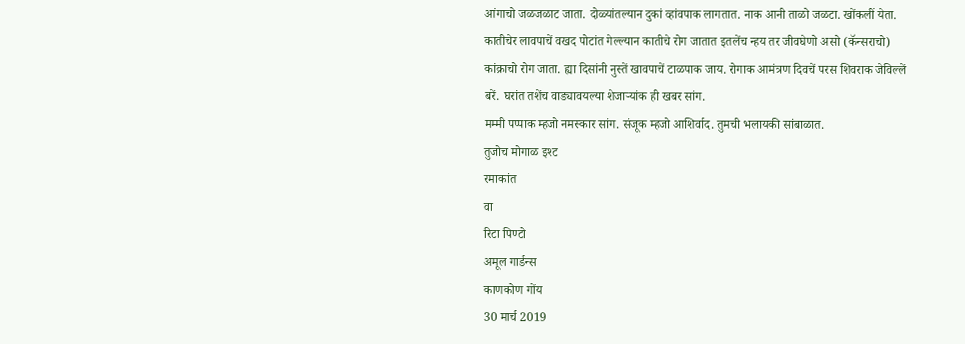आंगाचो जळजळाट जाता. दोळ्यांतल्यान दुकां व्हांवपाक लागतात. नाक आनी ताळो जळटा. खोंकलीं येता. कातीचेर लावपाचें वखद पोटांत गेल्ल्यान कातीचे रोग जातात इतलेंच न्हय तर जीवघेणो असो (कॅन्सराचो) कांक्राचो रोग जाता. ह्या दिसांनी नुस्तें खावपाचें टाळपाक जाय. रोगाक आमंत्रण दिवचें परस शिवराक जेविल्लें बरें. घरांत तशेंच वाड्यावयल्या शेजाऱ्यांक ही खबर सांग.
मम्मी पप्पाक म्हजो नमस्कार सांग. संजूक म्हजो आशिर्वाद. तुमची भलायकी सांबाळात.
तुजोच मोगाळ इश्ट
रमाकांत
वा
रिटा पिण्टो
अमूल गार्डन्स
काणकोण गोंय
30 मार्च 2019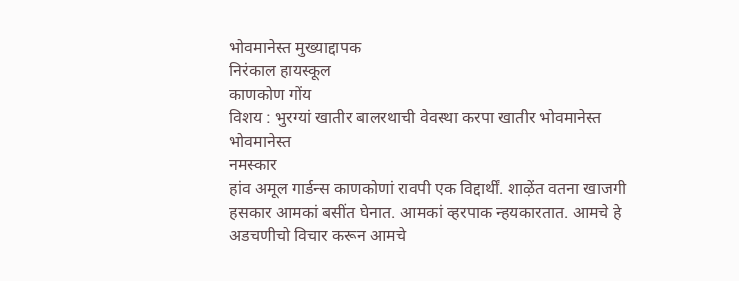भोवमानेस्त मुख्याद्दापक
निरंकाल हायस्कूल
काणकोण गोंय
विशय : भुरग्यां खातीर बालरथाची वेवस्था करपा खातीर भोवमानेस्त
भोवमानेस्त
नमस्कार
हांव अमूल गार्डन्स काणकोणां रावपी एक विद्दार्थीं. शाऴेंत वतना खाजगी हसकार आमकां बसींत घेनात. आमकां व्हरपाक न्हयकारतात. आमचे हे अडचणीचो विचार करून आमचे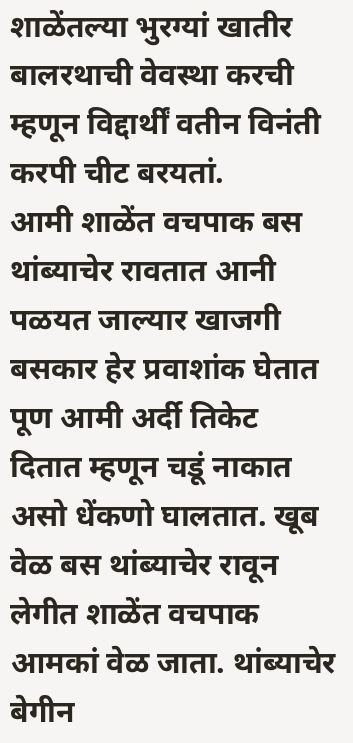शाळेंतल्या भुरग्यां खातीर बालरथाची वेवस्था करची म्हणून विद्दार्थीं वतीन विनंती करपी चीट बरयतां.
आमी शाळेंत वचपाक बस थांब्याचेर रावतात आनी पळयत जाल्यार खाजगी बसकार हेर प्रवाशांक घेतात पूण आमी अर्दी तिकेट दितात म्हणून चडूं नाकात असो धेंकणो घालतात. खूब वेळ बस थांब्याचेर रावून लेगीत शाळेंत वचपाक आमकां वेळ जाता. थांब्याचेर बेगीन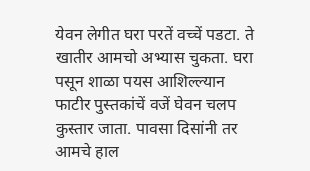येवन लेगीत घरा परतें वच्चें पडटा. ते खातीर आमचो अभ्यास चुकता. घरा पसून शाळा पयस आशिल्ल्यान फाटीर पुस्तकांचें वजें घेवन चलप कुस्तार जाता. पावसा दिसांनी तर आमचे हाल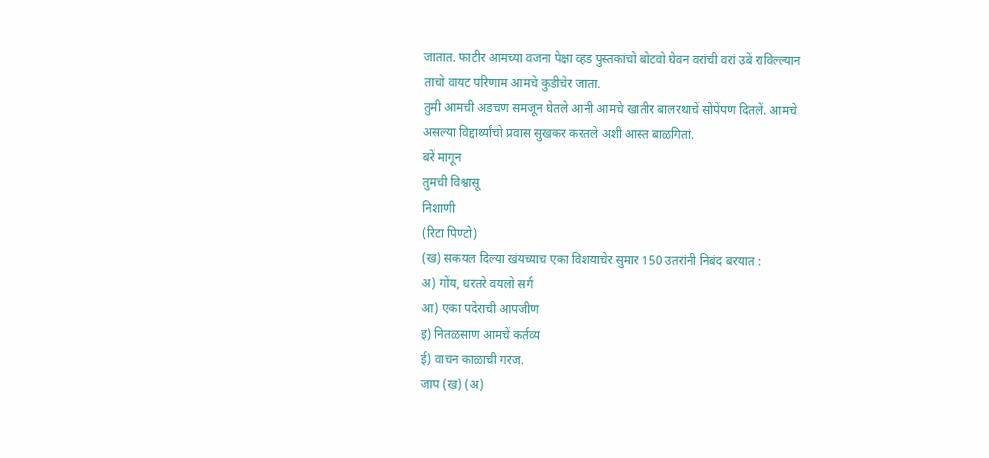जातात. फाटीर आमच्या वजना पेक्षा व्हड पुस्तकांचो बोटवो घेवन वरांची वरां उबें राविल्ल्यान ताचो वायट परिणाम आमचे कुडीचेर जाता.
तुमी आमची अडचण समजून घेतले आनी आमचे खातीर बालरथाचें सोंपेंपण दितलें. आमचे असल्या विद्दार्थ्यांचो प्रवास सुखकर करतले अशी आस्त बाळगितां.
बरें मागून
तुमची विश्वासू
निशाणी
(रिटा पिण्टो)
(ख) सकयल दिल्या खंयच्याच एका विशयाचेर सुमार 150 उतरांनी निबंद बरयात :
अ) गोंय, धरतरे वयलो सर्ग
आ) एका पदेराची आपजीण
इ) नितळसाण आमचें कर्तव्य
ई) वाचन काळाची गरज.
जाप (ख) (अ)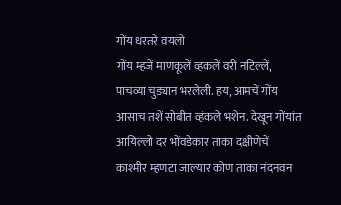गोंय धरतरे वयलो
गोंय म्हजें माणकूलें व्हकलें वरी नटिल्लें, पाचव्या चुड्यान भरलेली. हय, आमचें गोंय आसाच तशें सोबीत व्हंकले भशेन. देखून गोंयांत आयिल्लो दर भोंवडेकार ताका दक्षीणेचें काश्मीर म्हणटा जाल्यार कोण ताका नंदनवन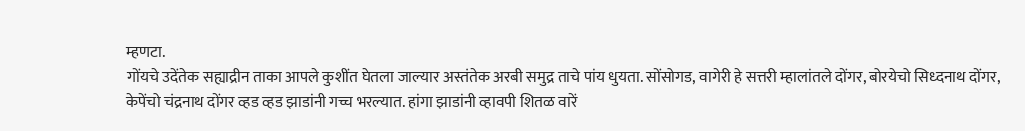म्हणटा.
गोंयचे उदेंतेक सह्याद्रीन ताका आपले कुशींत घेतला जाल्यार अस्तंतेक अरबी समुद्र ताचे पांय धुयता. सोंसोगड, वागेरी हे सत्तरी म्हालांतले दोंगर, बोरयेचो सिध्दनाथ दोंगर, केपेंचो चंद्रनाथ दोंगर व्हड व्हड झाडांनी गच्च भरल्यात. हांगा झाडांनी व्हावपी शितळ वारें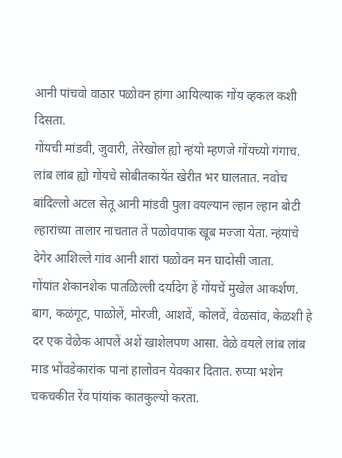आनी पांचवो वाठार पळोवन हांगा आयिल्याक गोंय व्हकल कशी दिसता.
गोंयची मांडवी, जुवारी, तेरेखोल ह्यो न्हंयो म्हणजे गोंयच्यो गंगाच. लांब लांब ह्यो गोंयचे सोबीतकायेंत खेरीत भर घालतात. नवोच बांदिल्लो अटल सेतू आनी मांडवी पुला वयल्यान ल्हान ल्हान बोटी ल्हारांच्या तालार नाचतात तें पळोवपाक खूब मज्जा येता. न्हंयांचे देगेर आशिल्ले गांव आनी शारां पळोवन मन घादोसी जाता.
गोंयांत शेकानशेक पातळिल्ली दर्यादेग हें गोंयचें मुखेल आकर्शण. बाग, कळंगूट, पाळोलें, मोरजी, आशवें, कोलवें, वेळसांव, केळशी हे दर एक वेळेक आपलें अशें खाशेलपण आसा. वेळे वयले लांब लांब माड भोंवडेकारांक पानां हालोवन येवकार दितात. रुप्या भशेन चकचकीत रेंव पांयांक कातकुल्यो करता.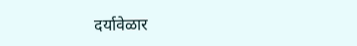दर्यावेळार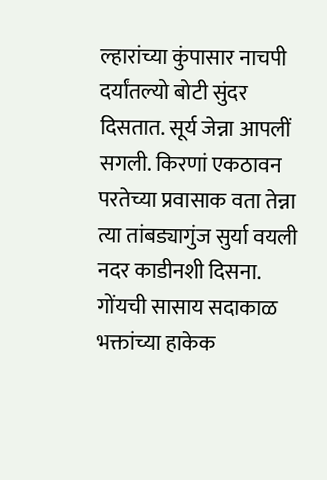ल्हारांच्या कुंपासार नाचपी दर्यांतल्यो बोटी सुंदर दिसतात. सूर्य जेन्ना आपलीं सगली. किरणां एकठावन परतेच्या प्रवासाक वता तेन्ना त्या तांबड्यागुंज सुर्या वयली नदर काडीनशी दिसना.
गोंयची सासाय सदाकाळ भक्तांच्या हाकेक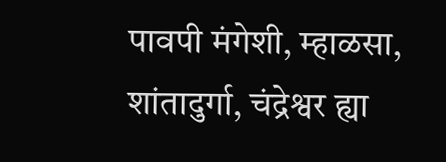पावपी मंगेशी, म्हाळसा, शांतादुर्गा, चंद्रेश्वर ह्या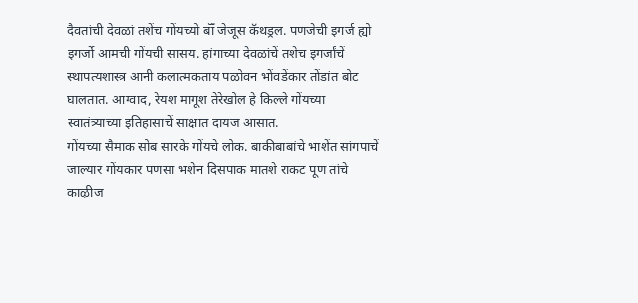दैवतांची देवळां तशेंच गोंयच्यो बॉँ जेजूस कॅथड्रल. पणजेची इगर्ज ह्यो इगर्जो आमची गोंयची सासय. हांगाच्या देवळांचें तशेच इगर्जांचें स्थापत्यशास्त्र आनी कलात्मकताय पळोवन भोंवडेंकार तोंडांत बोट घालतात. आग्वाद, रेयश मागूश तेरेखोल हे किल्ले गोंयच्या स्वातंत्र्याच्या इतिहासाचें साक्षात दायज आसात.
गोंयच्या सैमाक सोब सारके गोंयचे लोक. बाकीबाबांचे भाशेंत सांगपाचें जाल्यार गोंयकार पणसा भशेन दिसपाक मातशे राकट पूण तांचे काऴीज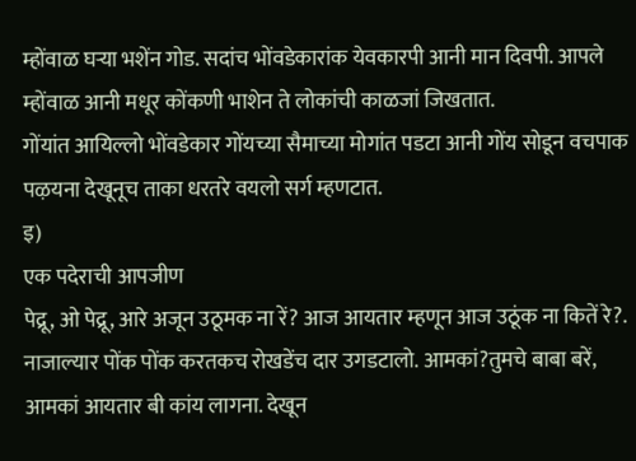म्होंवाळ घऱ्या भशेंन गोड. सदांच भोंवडेकारांक येवकारपी आनी मान दिवपी. आपले म्होंवाळ आनी मधूर कोंकणी भाशेन ते लोकांची काळजां जिखतात.
गोंयांत आयिल्लो भोंवडेकार गोंयच्या सैमाच्या मोगांत पडटा आनी गोंय सोडून वचपाक पऴयना देखूनूच ताका धरतरे वयलो सर्ग म्हणटात.
इ)
एक पदेराची आपजीण
पेद्रू, ओ पेद्रू, आरे अजून उठूमक ना रें? आज आयतार म्हणून आज उठूंक ना कितें रे?. नाजाल्यार पोंक पोंक करतकच रोखडेंच दार उगडटालो. आमकां?तुमचे बाबा बरें, आमकां आयतार बी कांय लागना. देखून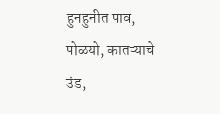हुनहुनीत पाव, पोळयो, कातऱ्याचे उंड,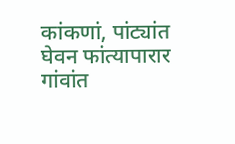कांकणां, पांट्यांत घेवन फांत्यापारार गांवांत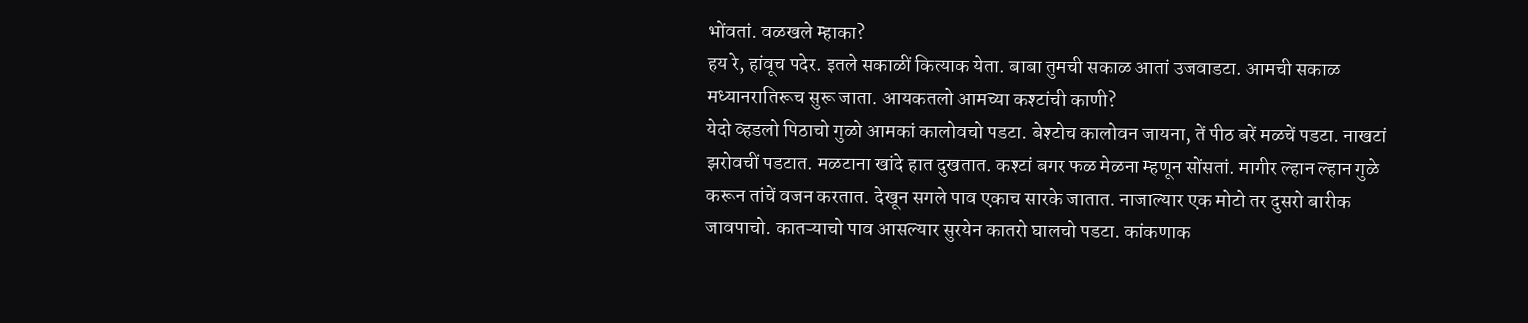भोंवतां. वळखले म्हाका?
हय रे, हांवूच पदेर. इतले सकाळीं कित्याक येता. बाबा तुमची सकाळ आतां उजवाडटा. आमची सकाळ मध्यानरातिरूच सुरू जाता. आयकतलो आमच्या कश्टांची काणी?
येदो व्हडलो पिठाचो गुळो आमकां कालोवचो पडटा. बेश्टोच कालोवन जायना, तें पीठ बरें मळचें पडटा. नाखटां झरोवचीं पडटात. मळटाना खांदे हात दुखतात. कश्टां बगर फळ मेळना म्हणून सोंसतां. मागीर ल्हान ल्हान गुळे करून तांचें वजन करतात. देखून सगले पाव एकाच सारके जातात. नाजाल्यार एक मोटो तर दुसरो बारीक जावपाचो. कातऱ्याचो पाव आसल्यार सुरयेन कातरो घालचो पडटा. कांकणाक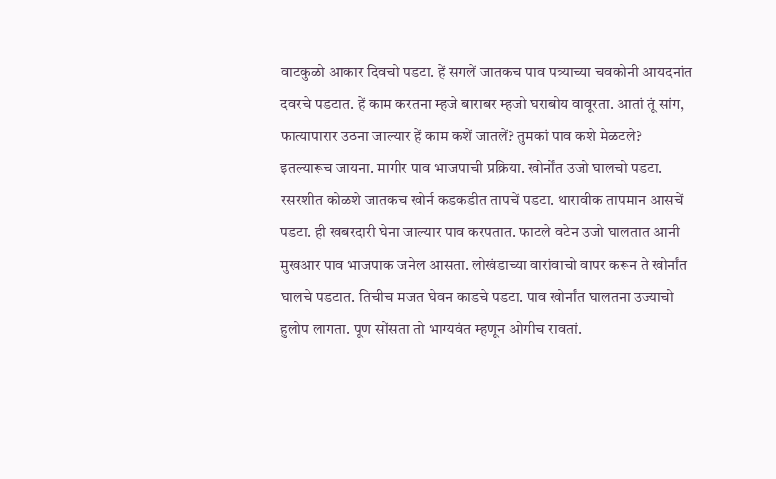वाटकुळो आकार दिवचो पडटा. हें सगलें जातकच पाव पत्र्याच्या चवकोनी आयदनांत दवरचे पडटात. हें काम करतना म्हजे बाराबर म्हजो घराबोय वावूरता. आतां तूं सांग, फात्यापारार उठना जाल्यार हें काम कशें जातलें? तुमकां पाव कशे मेळटले?
इतल्यारूच जायना. मागीर पाव भाजपाची प्रक्रिया. खोर्नोंत उजो घालचो पडटा. रसरशीत कोळशे जातकच खोर्न कडकडीत तापचें पडटा. थारावीक तापमान आसचें पडटा. ही खबरदारी घेना जाल्यार पाव करपतात. फाटले वटेन उजो घालतात आनी मुखआर पाव भाजपाक जनेल आसता. लोखंडाच्या वारांवाचो वापर करून ते खोर्नांत घालचे पडटात. तिचीच मजत घेवन काडचे पडटा. पाव खोर्नांत घालतना उज्याचो हुलोप लागता. पूण सोंसता तो भाग्यवंत म्हणून ओगीच रावतां.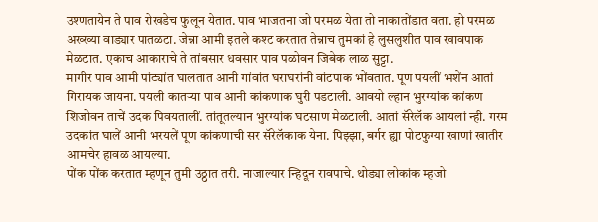उश्णतायेन ते पाव रोखडेच फुलून येतात. पाव भाजतना जो परमळ येता तो नाकातोंडात वता. हो परमळ अख्ख्या वाड्यार पातळटा. जेन्ना आमी इतले कश्ट करतात तेन्नाच तुमकां हे लुसलुशीत पाव खावपाक मेळटात. एकाच आकाराचे ते तांबसार धवसार पाव पळोवन जिबेक लाळ सुट्टा.
मागीर पाव आमी पांट्यांत घालतात आनी गांवांत घराघरांनी वांटपाक भोंवतात. पूण पयलीं भशेंन आतां गिरायक जायना. पयली कातऱ्या पाव आनी कांकणाक घुरी पडटाली. आवयो ल्हान भुरग्यांक कांकण शिजोवन ताचें उदक पिवयतालीं. तांतूतल्यान भुरग्यांक घटसाण मेळटाली. आतां सॅरेलॅक आयलां न्ही. गरम उदकांत घालें आनी भरयलें पूण कांकणाची सर सॅरेलॅकाक येना. पिझ्झा, बर्गर ह्या पोटफुग्या खाणां खातीर आमचेर हावळ आयल्या.
पोंक पोंक करतात म्हणून तुमी उठ्ठात तरी. नाजाल्यार न्हिदून रावपाचे. थोड्या लोकांक म्हजो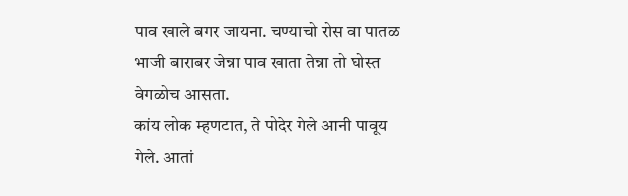पाव खाले बगर जायना. चण्याचो रोस वा पातळ भाजी बाराबर जेन्ना पाव खाता तेन्ना तो घोस्त वेगळोच आसता.
कांय लोक म्हणटात, ते पोदेर गेले आनी पावूय गेले. आतां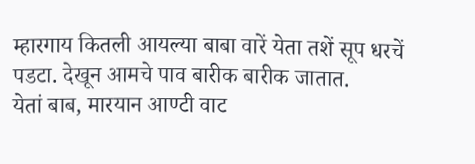म्हारगाय कितली आयल्या बाबा वारें येता तशें सूप धरचें पडटा. देखून आमचे पाव बारीक बारीक जातात.
येतां बाब, मारयान आण्टी वाट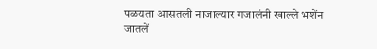पळयता आसतली नाजाल्यार गजालंनी खाल्ले भशेंन जातलें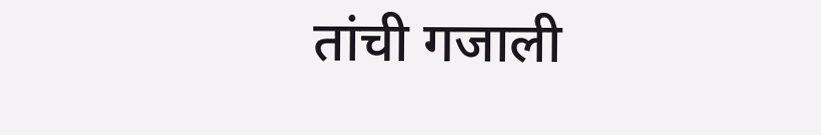तांची गजाली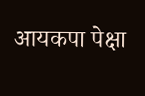आयकपा पेक्षा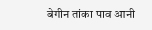बेगीन तांका पाव आनी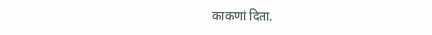काकणां दिता.